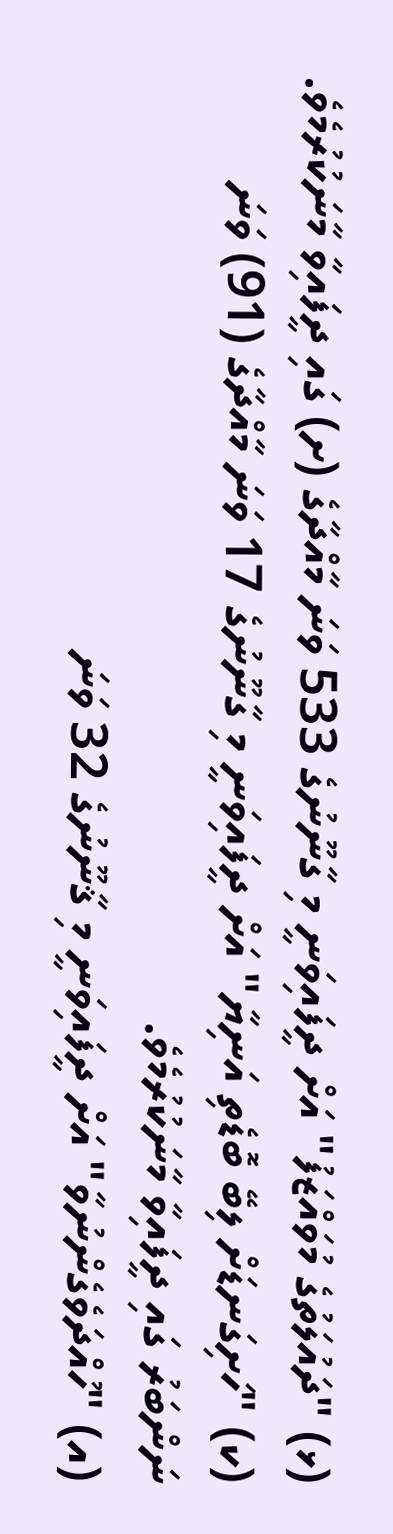(ޅ) "ދައުލަތުގެ މުވައްޒަފު" އަށް ދީފައިވަނީ މި ގާނޫނުގެ 533 ވަނަ މާއްދާގެ (ށ) ގައި ދީފައިވާ މާނަކުރުމެވެ.
(ކ) "ހަށިގަނޑަށް ލިބޭ ބޮޑެތި އަނިޔާ" އަށް ދީފައިވަނީ މި ގާނޫނުގެ 17 ވަނަ މާއްދާގެ (91) ވަނަ ނަންބަރު ގައި ދީފައިވާ މާނަކުރުމެވެ.
(އ) "ހުއްދަވެގެންނުވާ" އަށް ދީފައިވަނީ މި ޤާނޫނުގެ 32 ވަނަ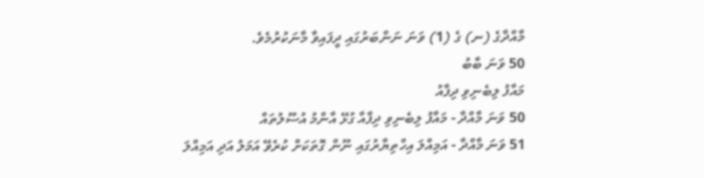މާއްދާގެ (ނ) ގެ (1) ވަނަ ނަންބަރުގައި ދީފައިވާ މާނަކުރުމެވެ.
50 ވަނަ ބާބު
މައާފު ލިބެނިވި ދިފާއު
50 ވަނަ މާއްދާ - މައާފު ލިބެނިވި ދިފާއާ ގުޅޭ އާންމު އުސޫލުތައް
51 ވަނަ މާއްދާ - އަމިއްލަ އިހްތިޔާރުގައި ނޫން ގޮތަކަށް ކުރެވޭ އަމަލު އަދި އަމިއްލަ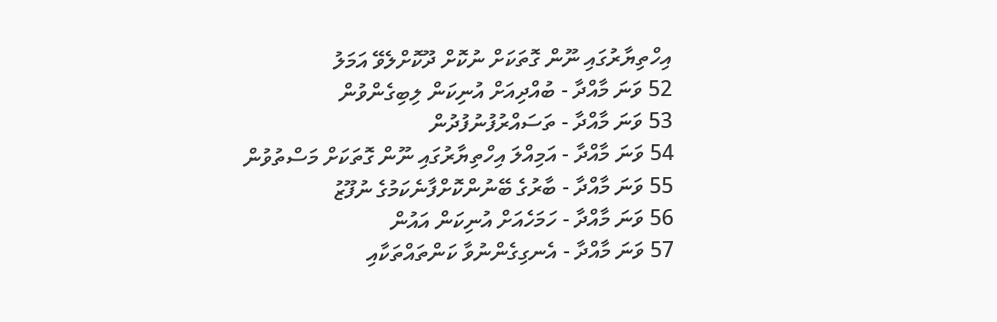އިހްތިޔާރުގައި ނޫން ގޮތަކަށް ނުކޮށް ދޫކޮށްލެވޭ އަމަލު
52 ވަނަ މާއްދާ - ބުއްދިއަށް އުނިކަން ލިބިގެންވުން
53 ވަނަ މާއްދާ - ތަސައްރުފުނުފުދުން
54 ވަނަ މާއްދާ - އަމިއްލަ އިހްތިޔާރުގައި ނޫން ގޮތަކަށް މަސްތުވުން
55 ވަނަ މާއްދާ - ބާރުގެ ބޭނުންކޮށްފާނެކަމުގެ ނުފޫޒު
56 ވަނަ މާއްދާ - ހަމަހެއަށް އުނިކަން އައުން
57 ވަނަ މާއްދާ - އެނގިގެންނުވާ ކަންތައްތަކާއި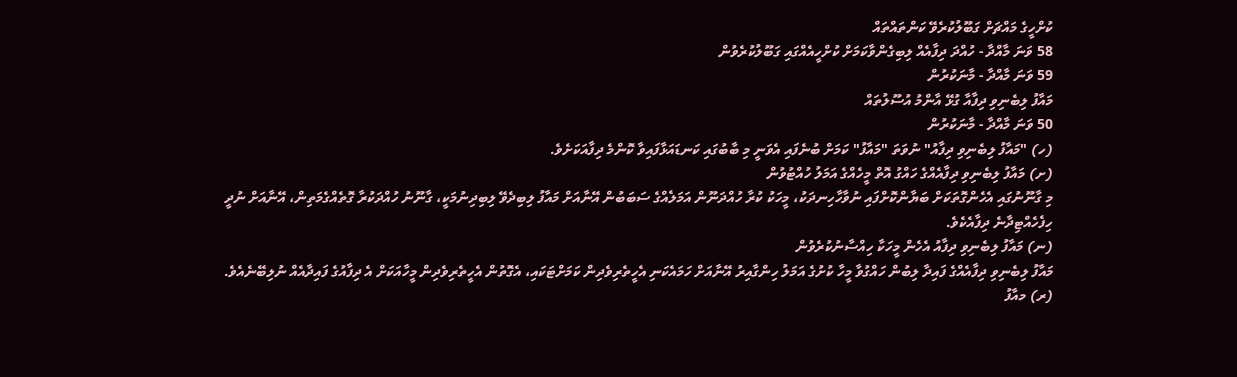ކުށްހީގެ މައްޗަށް ގަބޫލުކުރެވޭ ކަންތައްތައް
58 ވަނަ މާއްދާ - ހުއްދަ ދިފާއެއް ލިބިގެންވާކަމަށް ކުށްހީއެއްގައި ގަބޫލުކުރެވުން
59 ވަނަ މާއްދާ - މާނަކުރުން
މައާފު ލިބެނިވި ދިފާއާ ގުޅޭ އާންމު އުސޫލުތައް
50 ވަނަ މާއްދާ - މާނަކުރުން
(ހ) "މައާފު ލިބެނިވި ދިފާއު" ނުވަތަ "މައާފު" ކަމަށް ބުނެފައި އެވަނީ މި ބާބުގައި ކަނޑައަޅާފައިވާ ކޮންމެ ދިފާއަކަށެވެ.
(ށ) މައާފު ލިބެނިވި ދިފާއެއްގެ ހައްގު އޮތް މީހެއްގެ އަމަލު ހުއްޓުވުން
މި ގާނޫނުގައި އެހެންގޮތަކަށް ބަޔާންކޮށްފައި ނުވާހާހިނދަކު، މީހަކު ކުރާ ހުއްދަނޫން އަމަލެއްގެ ސަބަބުން އޭނާއަށް މައާފު ލިބިދެވޭ ލިބިދިނުމަކީ، ގާނޫނު ހުއްދަކުރާ ގޮތެއްގެމަތިން، އޭނާއަށް ނުދީ ހިފެހެއްޓިދާނެ ދިފާއެކެވެ.
(ނ) މައާފު ލިބެނިވި ދިފާއު އެހެން މީހަކާ ހިއްސާނުކުރެވުން
މައާފު ލިބެނިވި ދިފާއެއްގެ ފައިދާ ލިބުން ހައްގުވާ މީހާ ކުށުގެ އަމަލު ހިންގާއިރު އޭނާއަށް ހަމައެކަނި އެހީތެރިވެދިން ކަމަށްޓަކައި، އެގޮތުން އެހީތެރިވެދިން މީހާއަކަށް އެ ދިފާއުގެ ފައިދާއެއް ނުލިބޭނެއެވެ.
(ރ) މއާފު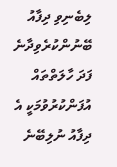ލިބެނިވި ދިފާއު ބޭނުންކުރެވިދާނެ ފަދަ ހާލަތްތައް އުފަންކުރުވުމަކީ އެ ދިފާއު ނުލިބޭނެ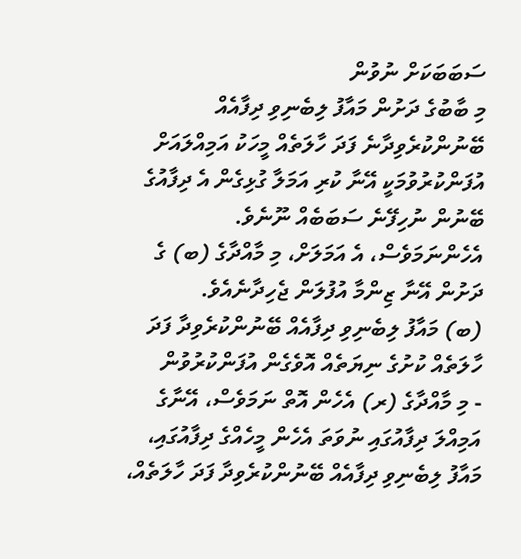ސަބަބަކަށް ނުވުން
މި ބާބުގެ ދަށުން މައާފު ލިބެނިވި ދިފާއެއް ބޭނުންކުރެވިދާނެ ފަދަ ހާލަތެއް މީހަކު އަމިއްލައަށް އުފަންކުރުވުމަކީ އޭނާ ކުރި އަމަލާ ގުޅިގެން އެ ދިފާއުގެ ބޭނުން ނުހިފޭނެ ސަބަބެއް ނޫނެވެ. އެހެންނަމަވެސް، އެ އަމަލަށް، މި މާއްދާގެ (ބ) ގެ ދަށުން އޭނާ ޒިންމާ އުފުލަން ޖެހިދާނެއެވެ.
(ބ) މައާފު ލިބެނިވި ދިފާއެއް ބޭނުންކުރެވިދާ ފަދަ ހާލަތެއް ކުށުގެ ނިޔަތެއް އޮވެގެން އުފަންކުރުވުން
- މި މާއްދާގެ (ރ) އެހެން އޮތް ނަމަވެސް، އޭނާގެ އަމިއްލަ ދިފާއުގައި ނުވަތަ އެހެން މީހެއްގެ ދިފާއުގައި، މައާފު ލިބެނިވި ދިފާއެއް ބޭނުންކުރެވިދާ ފަދަ ހާލަތެއް،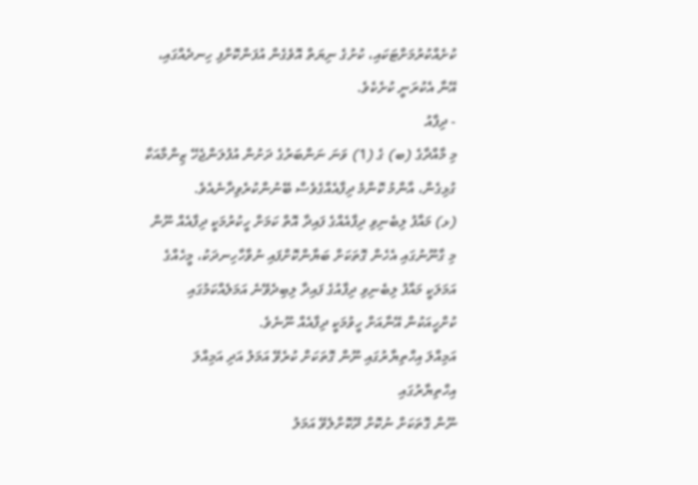ކުށެއްކުރުމަށްޓަކައި، ކުށުގެ ނިޔަތް އޮވެގެން އުފަންކޮށްފި ހިނދެއްގައި، އޭނާ އެކުރަނީ ކުށެކެވެ.
- ދިފާއު
މި މާއްދާގެ (ބ) ގެ (1) ވަނަ ނަންބަރުގެ ދަށުން އުފުލަންޖެހޭ ޒިންމާއަކާ ގުޅިގެން، އާންމު ކޮންމެ ދިފާއެއްގެވެސް ބޭނުންކުރެވިދާނެއެވެ.
(ޅ) މައާފު ލިބެނިވި ދިފާއެއްގެ ފައިދާ އޮތް ކަމަށް ހީކުރުމަކީ ދިފާއެއް ނޫން
މި ގާނޫނުގައި އެހެން ގޮތަކަށް ބަޔާންކޮށްފައި ނުވާހާހިނދަކު، މީހެއްގެ އަމަލަކީ މައާފު ލިބެނިވި ދިފާއުގެ ފައިދާ ލިބިދެވޭނެ އަމަލެއްކަމުގައި ކުށްހީއަކުން އޭނާއަށް ހީވުމަކީ ދިފާއެއް ނޫނެވެ.
އަމިއްލަ އިހްތިޔާރުގައި ނޫން ގޮތަކަށް ކުރެވޭ އަމަލު އަދި އަމިއްލަ އިހްތިޔާރުގައި
ނޫން ގޮތަކަށް ނުކޮށް ދޫކޮށްލެވޭ އަމަލު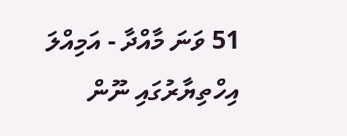51 ވަނަ މާއްދާ - އަމިއްލަ އިހްތިޔާރުގައި ނޫން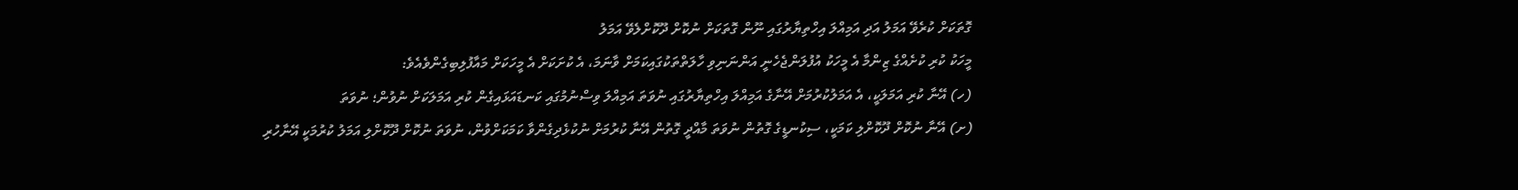ގޮތަކަށް ކުރެވޭ އަމަލު އަދި އަމިއްލަ އިހްތިޔާރުގައި ނޫން ގޮތަކަށް ނުކޮށް ދޫކޮށްލެވޭ އަމަލު
މީހަކު ކުރި ކުށެއްގެ ޒިންމާ އެ މީހަކު އުފުލަންޖެހެނީ އަންނަނިވި ހާލަތްތަކުގައިކަމަށް ވާނަމަ، އެ ކުށަކަށް އެ މީހަކަށް މައާފުލިބިގެންވެއެވެ:
(ހ) އޭނާ ކުރި އަމަލަކީ، އެ އަމަލުކުރުމަށް އޭނާގެ އަމިއްލަ އިހްތިޔާރުގައި ނުވަތަ އަމިއްލަ ވިސްނުމުގައި ކަނޑައަޅައިގެން ކުރި އަމަލަކަށް ނުވުން؛ ނުވަތަ
(ށ) އޭނާ ނުކޮށް ދޫކޮށްލި ކަމަކީ، ސިކުނޑީގެ ގޮތުން ނުވަތަ މާއްދީ ގޮތުން އޭނާ ކުރުމަށް ނުކުޅެދިގެންވާ ކަމަކަށްވުން، ނުވަތަ ނުކޮށް ދޫކޮށްލި އަމަލު ކުރުމަކީ އޭނާހުރި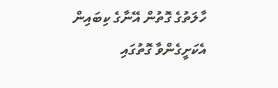ހާލަތުގެ ގޮތުން އޭނާގެ ކިބައިން އެކަށީގެންވާ ގޮތުގައި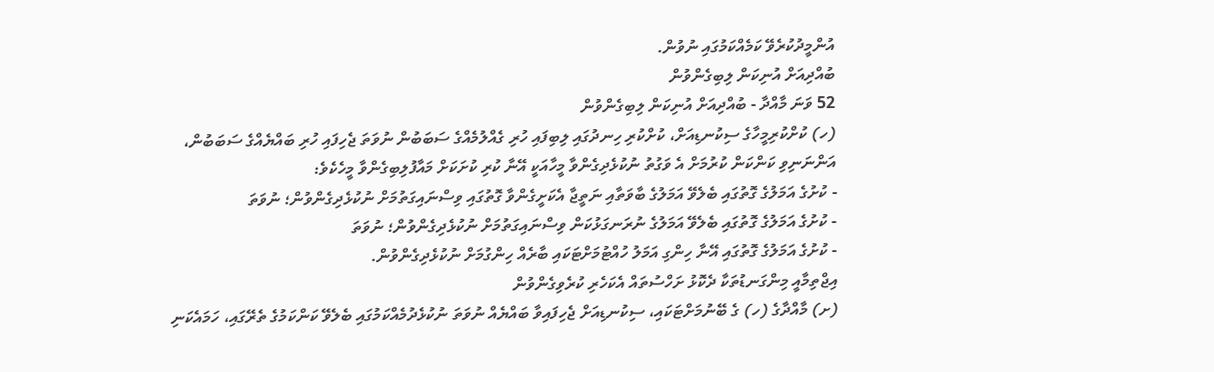އުންމީދުކުރެވޭ ކަމެއްކަމުގައި ނުވުން.
ބުއްދިއަށް އުނިކަން ލިބިގެންވުން
52 ވަނަ މާއްދާ - ބުއްދިއަށް އުނިކަން ލިބިގެންވުން
(ހ) ކުށްކުރިމީހާގެ ސިކުނޑިއަށް، ކުށްކުރި ހިނދުގައި ލިބިފައި ހުރި ގެއްލުމެއްގެ ސަބަބުން ނުވަތަ ޖެހިފައި ހުރި ބައްޔެއްގެ ސަބަބުން، އަންނަނިވި ކަންކަން ކުރުމަށް އެ ވަގުތު ނުކުޅެދިގެންވާ މީހާއަކީ އޭނާ ކުރި ކުށަކަށް މައާފުލިބިގެންވާ މީހެކެވެ:
- ކުށުގެ އަމަލުގެ ގޮތުގައި ބެލެވޭ އަމަލުގެ ބާވަތާއި ނަތީޖާ އެކަށީގެންވާ ގޮތުގައި ވިސްނައިގަތުމަށް ނުކުޅެދިގެންވުން؛ ނުވަތަ
- ކުށުގެ އަމަލުގެ ގޮތުގައި ބެލެވޭ އަމަލުގެ ނުރަނގަޅުކަން ވިސްނައިގަތުމަށް ނުކުޅެދިގެންވުން؛ ނުވަތަ
- ކުށުގެ އަމަލުގެ ގޮތުގައި އޭނާ ހިންގި އަމަލު ހުއްޓުމަށްޓަކައި ބާރެއް ހިންގުމަށް ނުކުޅެދިގެންވުން.
އިޖްތިމާއީ މިންގަނޑުތަކާ ދެކޮޅު ށަހްސުތައް އެކަހެރި ކުރެވިގެންވުން
(ށ) މާއްދާގެ (ހ) ގެ ބޭނުމަށްޓަކައި، ސިކުނޑިއަށް ޖެހިފައިވާ ބައްޔެއް ނުވަތަ ނުކުޅެދުމެއްކަމުގައި ބެލެވޭ ކަންކަމުގެ ތެރޭގައި، ހަމައެކަނި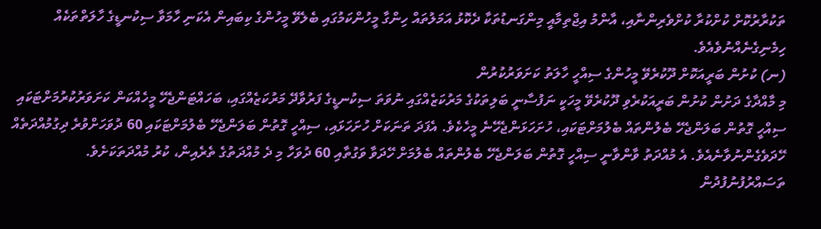ތަކުރާރުކޮށް ކުށްކުރާ ކުށްވެރިންނާއި، އާންމު އިޖްތިމާއީ މިންގަނޑުތަކާ ދެކޮޅު އަމަލުތައް ހިންގާ މީހުންކަމުގައި ބެލެވޭ މީހުންގެ ކިބައިން އެކަނި ހާމަވާ ސިކުނޑީގެ ހާލަތްތަކެއް ހިމެނިގެނެއްނުވެއެވެ.
(ނ) ކުށުން ބަރީއަކޮށް ދޫކުރެވޭ މީހުންގެ ސިއްހީ ހާލަތު ކަށަވަރުކުރުން
މި މާއްދާގެ ދަށުން ކުށުން ބަރީއަކުރެވި ދޫކުރެވޭ މީހަކީ ނަފުސާނީ ބަލިތަކުގެ މަރުކަޒެއްގައި ނުވަތަ ސިކުނޑީގެ ފަރުވާދޭ މަރުކަޒެއްގައި، ބަހައްޓަންޖެހޭ މީހެއްކަން ކަށަވަރުކުރުމަށްޓަކައި ސިއްހީ ގޮތުން ބަލަންޖެހޭ ބެލުންތައް ބެލުމަށްޓަކައި، ހުށަހަޅަންޖެހޭނެ މީހެކެވެ. އެފަދަ ތަނަކަށް ހުށަހަޅައި، ސިއްހީ ގޮތުން ބަލަންޖެހޭ ބެލުމަށްޓަކައި 60 ދުވަހަށްވުރެ ދިގުމުއްދަތެއް ހޭދަވެގެންނުވާނެއެވެ. އެ މުއްދަތު ވާންވާނީ ސިއްހީ ގޮތުން ބަލަންޖެހޭ ބެލުންތައް ބެލުމަށް ހޭދަވާ ވަގުތާއި 60 ދުވަހާ މި ދެ މުއްދަތުގެ ތެރެއިން، ކުރު މުއްދަތަކަށެވެ.
ތަސައްރުފުނުފުދުން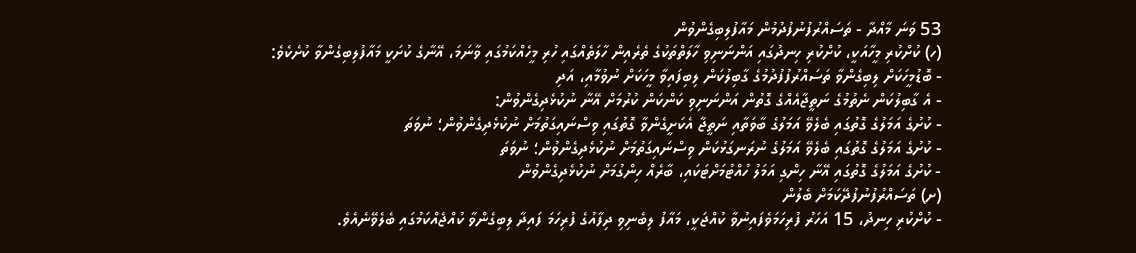53 ވަނަ މާއްދާ - ތަސައްރުފުނުފުދުމުން މައާފުލިބިގެންވުން
(ހ) ކުށްކުރި މީހާއަކީ، ކުށްކުރި ހިނދުގައި އަންނަނިވި ހާލަތްތަކުގެ ތެރެއިން ހާލަތެއްގައި ހުރި މީހެއްކަމުގައި ވާނަމަ، އޭނާގެ ކުށަކީ މައާފުލިބިގެންވާ ކުށެކެވެ:
- ބޮޑުމީހަކަށް ލިބިގެންވާ ތަސައްރުފުފުދުމުގެ ގާބިލުކަން ލިބިފައިވާ މީހަކަށް ނުވުމާއި، އަދި
- އެ ގާބިލުކަން ނެތުމުގެ ނަތީޖާއެއްގެ ގޮތުން އަންނަނިވި ކަންކަން ކުރުމަށް އޭނާ ނުކުޅެދިގެންވުން:
- ކުށުގެ އަމަލުގެ ގޮތުގައި ބެލެވޭ އަމަލުގެ ބާވަތާއި ނަތީޖާ އެކަށީގެންވާ ގޮތުގައި ވިސްނައިގަތުމަށް ނުކުޅެދިގެންވުން؛ ނުވަތަ
- ކުށުގެ އަމަލުގެ ގޮތުގައި ބެލެވޭ އަމަލުގެ ނުރަނގަޅުކަން ވިސްނައިގަތުމަށް ނުކުޅެދިގެންވުން؛ ނުވަތަ
- ކުށުގެ އަމަލުގެ ގޮތުގައި އޭނާ ހިންގި އަމަލު ހުއްޓުމަށްޓަކައި، ބާރެއް ހިންގުމަށް ނުކުޅެދިގެންވުން
(ށ) ތަސައްރުފުނުފުދޭކަމަށް ބެލުން
- ކުށްކުރި ހިނދު، 15 އަހަރު ފުރިހަމަވެފައިނުވާ ކުއްޖަކީ، މައާފު ލިބެނިވި ދިފާއުގެ ފުރިހަމަ ފައިދާ ލިބިގެންވާ ކުއްޖެއްކަމުގައި ބެލެވޭނެއެވެ.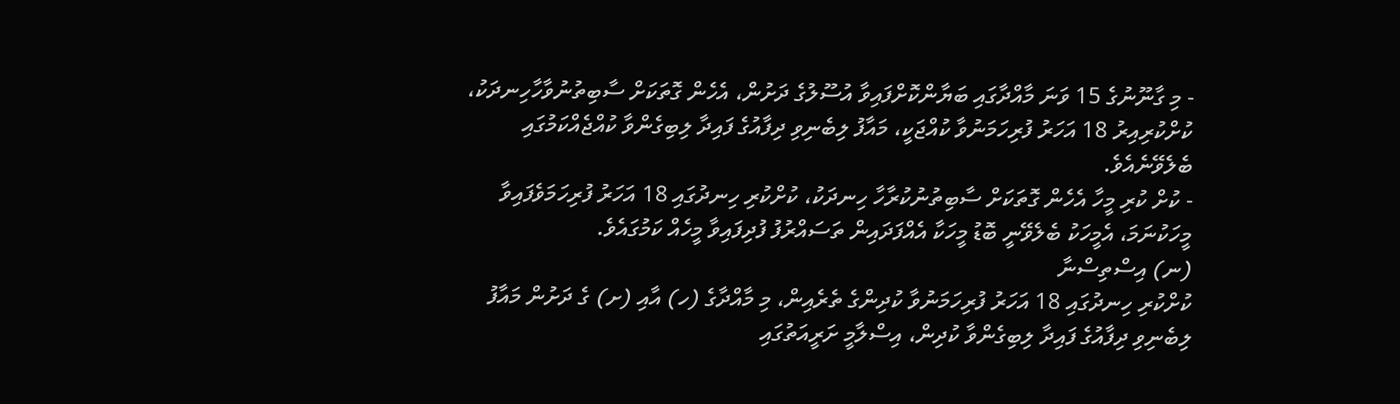- މި ގާނޫނުގެ 15 ވަނަ މާއްދާގައި ބަޔާންކޮށްފައިވާ އުސޫލުގެ ދަށުން، އެހެން ގޮތަކަށް ސާބިތުނުވާހާހިނދަކު، ކުށްކުރިއިރު 18 އަހަރު ފުރިހަމަނުވާ ކުއްޖަކީ، މައާފު ލިބެނިވި ދިފާއުގެ ފައިދާ ލިބިގެންވާ ކުއްޖެއްކަމުގައި ބެލެވޭނެއެވެ.
- ކުށް ކުރި މީހާ އެހެން ގޮތަކަށް ސާބިތުނުކުރާހާ ހިނދަކު، ކުށްކުރި ހިނދުގައި 18 އަހަރު ފުރިހަމަވެފައިވާ މީހަކުނަމަ، އެމީހަކު ބެލެވޭނީ ބޮޑު މީހަކާ އެއްފަދައިން ތަސައްރުފު ފުދިފައިވާ މީހެއް ކަމުގައެވެ.
(ނ) އިސްތިސްނާ
ކުށްކުރި ހިނދުގައި 18 އަހަރު ފުރިހަމަނުވާ ކުދިންގެ ތެރެއިން، މި މާއްދާގެ (ހ) އާއި (ށ) ގެ ދަށުން މައާފު ލިބެނިވި ދިފާއުގެ ފައިދާ ލިބިގެންވާ ކުދިން، އިސްލާމީ ށަރީއަތުގައި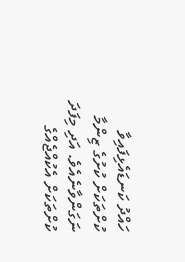ހައްދު ކަނޑައެޅިފައިވާ ކުށްތަކަށް ކުށުގެ ޒިންމާ ނަގަންވާނެއެވެ. އަދި މިފަދަ ކުށްތަކަށް އެކުއްޖެއްގެ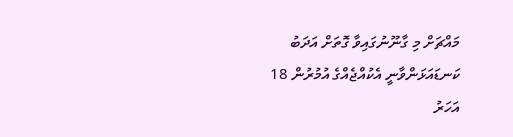މައްޗަށް މި ގާނޫނުގައިވާ ގޮތަށް އަދަބު ކަނޑައަޅަންވާނީ އެކުއްޖެއްގެ އުމުރުން 18 އަހަރު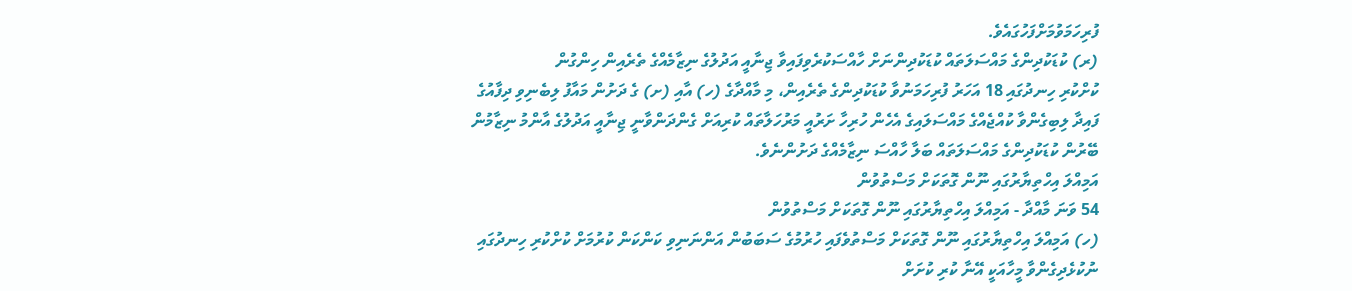ފުރިހަމަވުމަށްފަހުގައެވެ.
(ރ) ކުޑަކުދިންގެ މައްސަލަތައް ކުޑަކުދިންނަށް ހާއްސަކުރެވިފައިވާ ޖިނާއީ އަދުލުގެ ނިޒާމެއްގެ ތެރެއިން ހިންގުން
ކުށްކުރި ހިނދުގައި 18 އަހަރު ފުރިހަމަނުވާ ކުޑަކުދިންގެ ތެރެއިން، މި މާއްދާގެ (ހ) އާއި (ށ) ގެ ދަށުން މައާފު ލިބެނިވި ދިފާއުގެ ފައިދާ ލިބިގެންވާ ކުއްޖެއްގެ މައްސަލައިގެ އެހެން ހުރިހާ ށަރުއީ މަރުހަލާތައް ކުރިއަށް ގެންދަންވާނީ ޖިނާއީ އަދުލުގެ އާންމު ނިޒާމުން ބޭރުން ކުޑަކުދިންގެ މައްސަލަތައް ބަލާ ހާއްސަ ނިޒާމެއްގެ ދަށުންނެވެ.
އަމިއްލަ އިހްތިޔާރުގައި ނޫން ގޮތަކަށް މަސްތުވުން
54 ވަނަ މާއްދާ - އަމިއްލަ އިހްތިޔާރުގައި ނޫން ގޮތަކަށް މަސްތުވުން
(ހ) އަމިއްލަ އިހްތިޔާރުގައި ނޫން ގޮތަކަށް މަސްތުވެފައި ހުރުމުގެ ސަބަބުން އަންނަނިވި ކަންކަން ކުރުމަށް ކުށްކުރި ހިނދުގައި ނުކުޅެދިގެންވާ މީހާއަކީ އޭނާ ކުރި ކުށަށް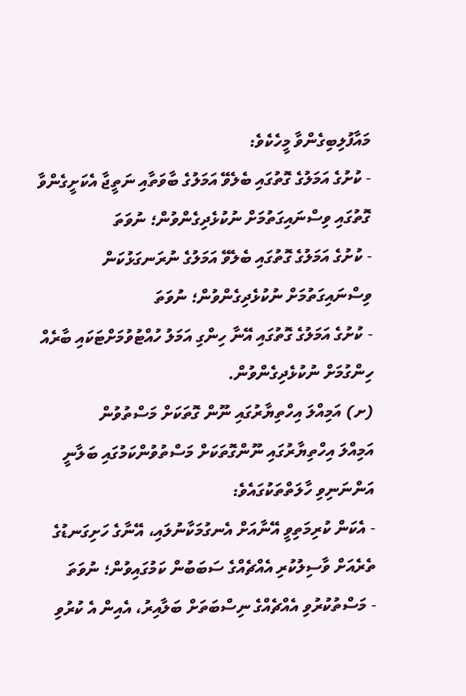މައާފުލިބިގެންވާ މީހެކެވެ:
- ކުށުގެ އަމަލުގެ ގޮތުގައި ބެލެވޭ އަމަލުގެ ބާވަތާއި ނަތީޖާ އެކަށީގެންވާ ގޮތުގައި ވިސްނައިގަތުމަށް ނުކުޅެދިގެންވުން؛ ނުވަތަ
- ކުށުގެ އަމަލުގެ ގޮތުގައި ބެލެވޭ އަމަލުގެ ނުރަނގަޅުކަން ވިސްނައިގަތުމަށް ނުކުޅެދިގެންވުން؛ ނުވަތަ
- ކުށުގެ އަމަލުގެ ގޮތުގައި އޭނާ ހިންގި އަމަލު ހުއްޓުވުމަށްޓަކައި ބާރެއް ހިންގުމަށް ނުކުޅެދިގެންވުން.
(ށ) އަމިއްލަ އިހްތިޔާރުގައި ނޫން ގޮތަކަށް މަސްތުވުން
އަމިއްލަ އިހްތިޔާރުގައި ނޫންގޮތަކަށް މަސްތުވުންކަމުގައި ބަލާނީ އަންނަނިވި ހާލަތްތަކުގައެވެ:
- އެކަން ކުރިމަތިވީ އޭނާއަށް އެނގުމަކާނުލައި، އޭނާގެ ހަށިގަނޑުގެ ތެރެއަށް ވާސިލުކުރި އެއްޗެއްގެ ސަބަބުން ކަމުގައިވުން؛ ނުވަތަ
- މަސްތުކުރުވި އެއްޗެއްގެ ނިސްބަތަށް ބަލާއިރު، އެއިން އެ ކުރުވި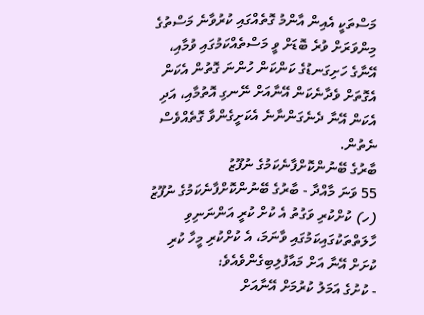މަސްތަކީ އެއިން އާންމު ގޮތެއްގައި ކުރުވާނެ މަސްތުގެ މިންވަރަށް ވުރެ ބޮޑަށް ވީ މަސްތެއްކަމުގައި ވުމާއި، އޭނާގެ ހަށިގަނޑުގެ ކަންކަން ހުންނަ ގޮތުން އެކަން އެގޮތަށް ވެދާނެކަން އޭނާއަށް ނޭނގި އޮތުމާއި، އަދި އެކަން އޭނާ ދެނެގަންނާނެ އެކަށީގެންވާ ގޮތެއްވެސް ނެތުން.
ބާރުގެ ބޭނުންކޮށްފާނެކަމުގެ ނުފޫޒު
55 ވަނަ މާއްދާ - ބާރުގެ ބޭނުންކޮށްފާނެކަމުގެ ނުފޫޒު
(ހ) ކުށްކުރި ވަގުތު އެ ކުށް ކުރީ އަންނަނިވި ހާލަތްތަކުގައިކަމުގައި ވާނަމަ، އެ ކުށްކުރި މީހާ ކުރި ކުށަށް އޭނާ އަށް މައާފުލިބިގެންވެއެވެ:
- ކުށުގެ އަމަލު ކުރުމަށް އޭނާއަށް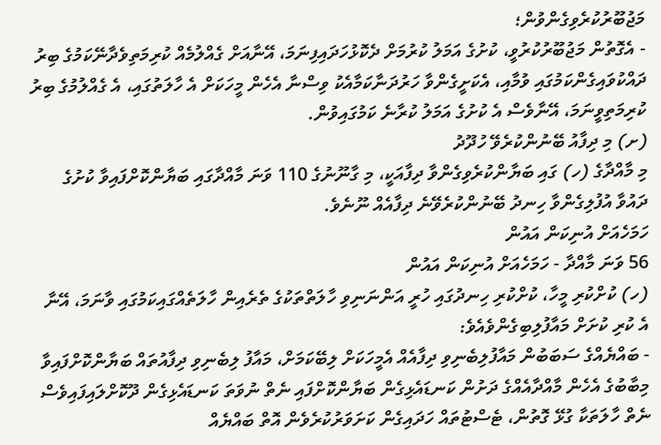މަޖުބޫރުކުރެވިގެންވުން؛
- އެގޮތުން މަޖުބޫރުކުރުވީ، ކުށުގެ އަމަލު ކުރުމަށް ދެކޮޅުހަދައިފިނަމަ، އޭނާއަށް ގެއްލުމެއް ކުރިމަތިވެދާނޭކަމުގެ ބިރު ދައްކުވައިގެންކަމުގައި ވުމާއި، އެކަށީގެންވާ ހަރުދަނާކަމާއެކު ވިސްނާ އެހެން މީހަކަށް އެ ހާލަތުގައި، އެ ގެއްލުމުގެ ބިރު ކުރިމަތިވީނަމަ، އޭނާވެސް އެ ކުށުގެ އަމަލު ކުރާނެ ކަމުގައިވުން.
(ށ) މި ދިފާއު ބޭނުންކުރެވޭ ހުދޫދު
މި މާއްދާގެ (ހ) ގައި ބަޔާންކުރެވިގެންވާ ދިފާއަކީ، މި ގާނޫނުގެ 110 ވަނަ މާއްދާގައި ބަޔާންކޮށްފައިވާ ކުށުގެ ދައުވާ އުފުލިގެންވާ ހިނދު ބޭނުންކުރެވޭނެ ދިފާއެއް ނޫނެވެ.
ހަމަހެއަށް އުނިކަން އައުން
56 ވަނަ މާއްދާ - ހަމަހެއަށް އުނިކަން އައުން
(ހ) ކުށްކުރި މީހާ، ކުށްކުރި ހިނދުގައި ހުރީ އަންނަނިވި ހާލަތްތަކުގެ ތެރެއިން ހާލަތެއްގައިކަމުގައި ވާނަމަ، އޭނާ އެ ކުރި ކުށަށް މައާފުލިބިގެންވެއެވެ:
- ބައްޔެއްގެ ސަބަބުން މައާފުލިބެނިވި ދިފާއެއް އެމީހަކަށް ލިބޭކަމަށް، މައާފު ލިބެނިވި ދިފާއުތައް ބަޔާންކޮށްފައިވާ މިބާބުގެ އެހެން މާއްދާއެއްގެ ދަށުން ކަނޑައެޅިގެން ބަޔާންކޮށްފައި ނެތް ނުވަތަ ކަނޑައެޅިގެން ދޫކޮށްލައިފައިވެސް ނެތް ހާލަތަކާ ގުޅޭ ގޮތުން، ޓެސްޓުތައް ހަދައިގެން ކަށަވަރުކުރެވެން އޮތް ބައްޔެއް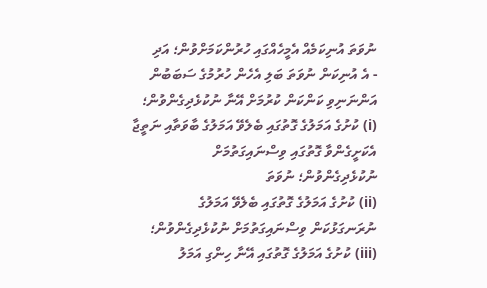ނުވަތަ އުނިކަމެއް އެމީހެއްގައި ހުރުންކަމަށްވުން؛ އަދި
- އެ އުނިކަން ނުވަތަ ބަލި އެހެން ހުރުމުގެ ސަބަބުން އަންނަނިވި ކަންކަން ކުރުމަށް އޭނާ ނުކުޅެދިގެންވުން؛
(i) ކުށުގެ އަމަލުގެ ގޮތުގައި ބެލެވޭ އަމަލުގެ ބާވަތާއި ނަތީޖާ އެކަށީގެންވާ ގޮތުގައި ވިސްނައިގަތުމަށް ނުކުޅެދިގެންވުން؛ ނުވަތަ
(ii) ކުށުގެ އަމަލުގެ ގޮތުގައި ބެލެވޭ އަމަލުގެ ނުރަނގަޅުކަން ވިސްނައިގަތުމަށް ނުކުޅެދިގެންވުން؛
(iii) ކުށުގެ އަމަލުގެ ގޮތުގައި އޭނާ ހިންގި އަމަލު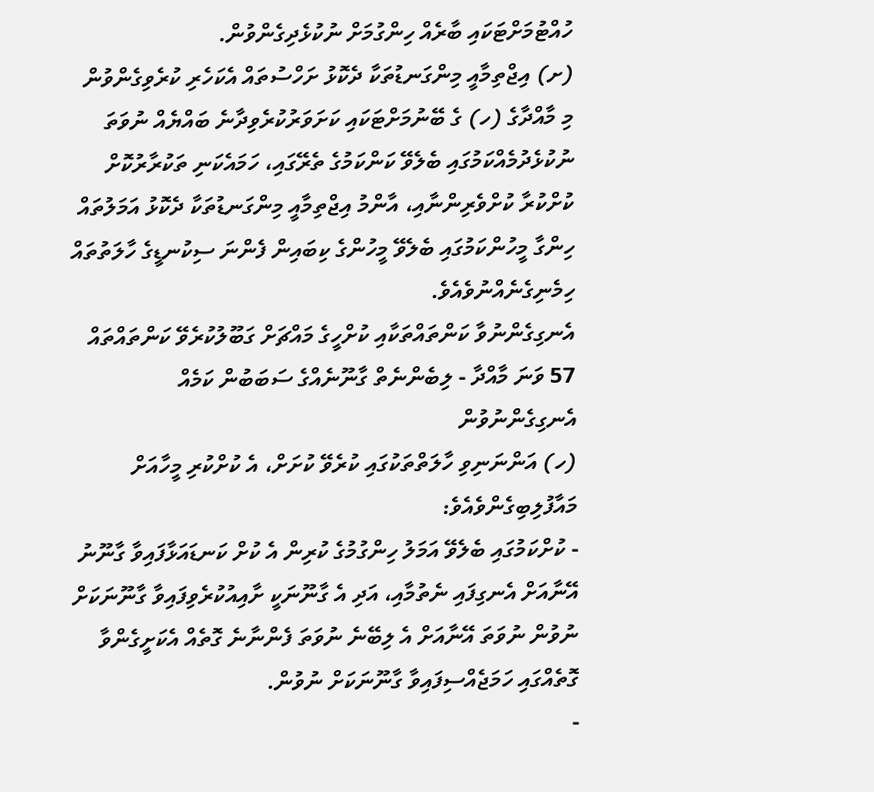ހުއްޓުމަށްޓަކައި ބާރެއް ހިންގުމަށް ނުކުޅެދިގެންވުން.
(ށ) އިޖްތިމާއީ މިންގަނޑުތަކާ ދެކޮޅު ށަހްސުތައް އެކަހެރި ކުރެވިގެންވުން
މި މާއްދާގެ (ހ) ގެ ބޭނުމަށްޓަކައި ކަށަވަރުކުރެވިދާނެ ބައްޔެއް ނުވަތަ ނުކުޅެދުމެއްކަމުގައި ބެލެވޭ ކަންކަމުގެ ތެރޭގައި، ހަމައެކަނި ތަކުރާރުކޮށް ކުށްކުރާ ކުށްވެރިންނާއި، އާންމު އިޖްތިމާއީ މިންގަނޑުތަކާ ދެކޮޅު އަމަލުތައް ހިންގާ މީހުންކަމުގައި ބެލެވޭ މީހުންގެ ކިބައިން ފެންނަ ސިކުނޑީގެ ހާލަތުތައް ހިމެނިގެނެއްނުވެއެވެ.
އެނގިގެންނުވާ ކަންތައްތަކާއި ކުށްހީގެ މައްޗަށް ގަބޫލުކުރެވޭ ކަންތައްތައް
57 ވަނަ މާއްދާ - ލިބެންނެތް ގާނޫނެއްގެ ސަބަބުން ކަމެއް އެނގިގެންނުވުން
(ހ) އަންނަނިވި ހާލަތްތަކުގައި ކުރެވޭ ކުށަށް، އެ ކުށްކުރި މީހާއަށް މައާފުލިބިގެންވެއެވެ:
- ކުށްކަމުގައި ބެލެވޭ އަމަލު ހިންގުމުގެ ކުރިން އެ ކުށް ކަނޑައަޅާފައިވާ ގާނޫނު އޭނާއަށް އެނގިފައި ނެތުމާއި، އަދި އެ ގާނޫނަކީ ށާއިއުކުރެވިފައިވާ ގާނޫނަކަށް ނުވުން ނުވަތަ އޭނާއަށް އެ ލިބޭނެ ނުވަތަ ފެންނާނެ ގޮތެއް އެކަށީގެންވާ ގޮތެއްގައި ހަމަޖެއްސިފައިވާ ގާނޫނަކަށް ނުވުން.
-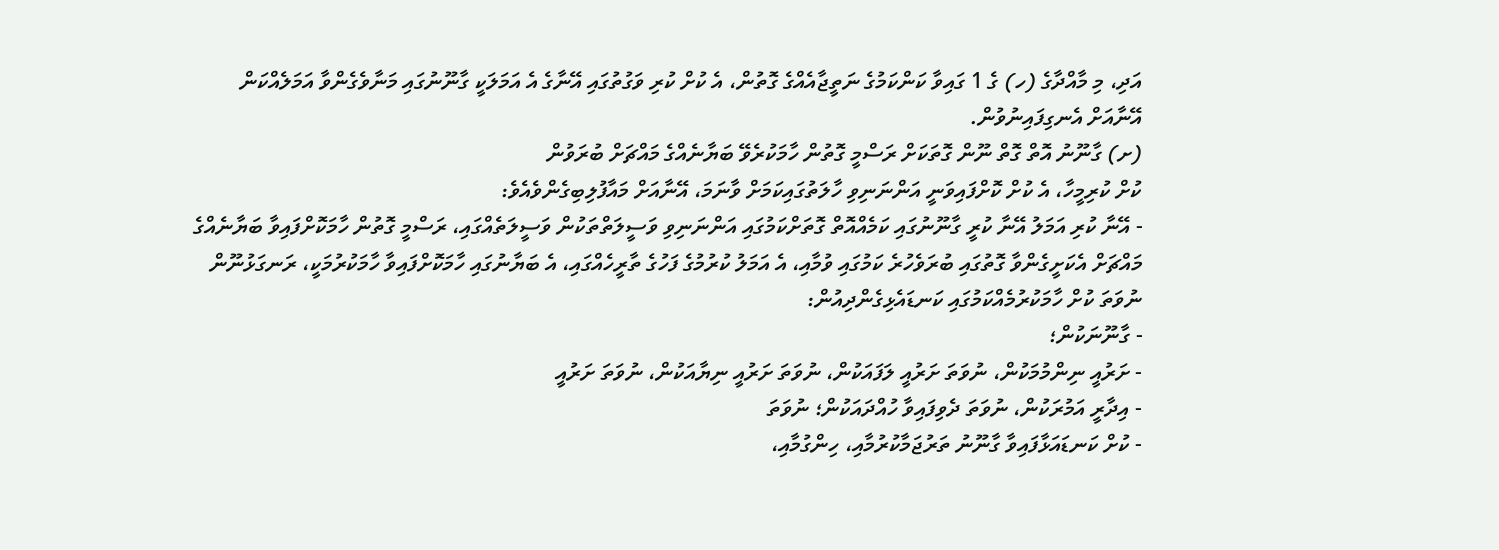އަދި، މި މާއްދާގެ (ހ) ގެ 1 ގައިވާ ކަންކަމުގެ ނަތީޖާއެއްގެ ގޮތުން، އެ ކުށް ކުރި ވަގުތުގައި އޭނާގެ އެ އަމަލަކީ ގާނޫނުގައި މަނާވެގެންވާ އަމަލެއްކަން އޭނާއަށް އެނގިފައިނުވުން.
(ށ) ގާނޫނު އޮތް ގޮތް ނޫން ގޮތަކަށް ރަސްމީ ގޮތުން ހާމަކުރެވޭ ބަޔާނެއްގެ މައްޗަށް ބުރަވުން
ކުށް ކުރިމީހާ، އެ ކުށް ކޮށްފައިވަނީ އަންނަނިވި ހާލަތުގައިކަމަށް ވާނަމަ، އޭނާއަށް މައާފުލިބިގެންވެއެވެ:
- އޭނާ ކުރި އަމަލު އޭނާ ކުރީ ގާނޫނުގައި ކަމެއްއޮތް ގޮތަށްކަމުގައި އަންނަނިވި ވަސީލަތްތަކުން ވަސީލަތެއްގައި، ރަސްމީ ގޮތުން ހާމަކޮށްފައިވާ ބަޔާނެއްގެ މައްޗަށް އެކަށީގެންވާ ގޮތުގައި ބުރަވެހުރެ ކަމުގައި ވުމާއި، އެ އަމަލު ކުރުމުގެ ފަހުގެ ތާރީހެއްގައި، އެ ބަޔާނުގައި ހާމަކޮށްފައިވާ ހާމަކުރުމަކީ، ރަނގަޅުނޫން ނުވަތަ ކުށް ހާމަކުރުމެއްކަމުގައި ކަނޑައެޅިގެންދިއުން:
- ގާނޫނަކުން؛
- ށަރުއީ ނިންމުމަކުން، ނުވަތަ ށަރުއީ ލަފައަކުން، ނުވަތަ ށަރުއީ ނިޔާއަކުން، ނުވަތަ ށަރުއީ
- އިދާރީ އަމުރަކުން، ނުވަތަ ދެވިފައިވާ ހުއްދައަކުން؛ ނުވަތަ
- ކުށް ކަނޑައަޅާފައިވާ ގާނޫނު ތަރުޖަމާކުރުމާއި، ހިންގުމާއި،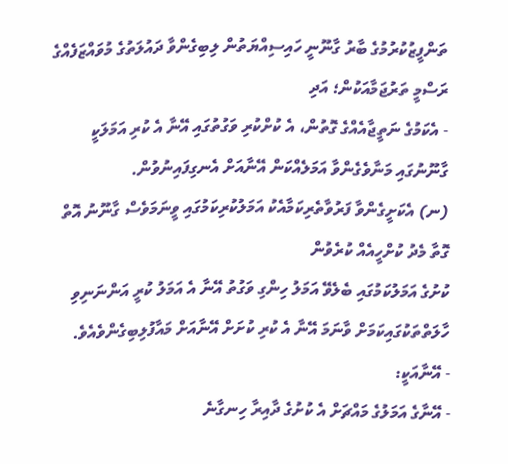ތަންފީޒުކުރުމުގެ ބާރު ގާނޫނީ ހައިސިއްޔަތުން ލިބިގެންވާ ދައުލަތުގެ މުވައްޒަފެއްގެ ރަސްމީ ތަރުޖަމާއަކުން؛ އަދި
- އެކަމުގެ ނަތީޖާއެއްގެ ގޮތުން، އެ ކުށްކުރި ވަގުތުގައި އޭނާ އެ ކުރި އަމަލަކީ ގާނޫނުގައި މަނާވެގެންވާ އަމަލެއްކަން އޭނާއަށް އެނގިފައިނުވުން.
(ނ) އެކަށީގެންވާ ފަރުވާތެރިކަމާއެކު އަމަލުކުރިކަމުގައި ވީނަމަވެސް ގާނޫނު އޮތް ގޮތާ މެދު ކުށްހީއެއް ކުރެވުން
ކުށުގެ އަމަލުކަމުގައި ބެލެވޭ އަމަލު ހިންގި ވަގުތު އޭނާ އެ އަމަލު ކުރީ އަންނަނިވި ހާލަތްތަކުގައިކަމަށް ވާނަމަ އޭނާ އެ ކުރި ކުށަށް އޭނާއަށް މައާފުލިބިގެންވެއެވެ.
- އޭނާއަކީ:
- އޭނާގެ އަމަލުގެ މައްޗަށް އެ ކުށުގެ ދާއިރާ ހިނގާނެ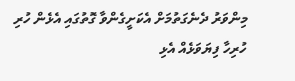މިންވަރު ދެނެގަތުމަށް އެކަށީގެންވާ ގޮތުގައި އެޅެން ހުރި ހުރިހާ ފިޔަވަޅެއް އެޅި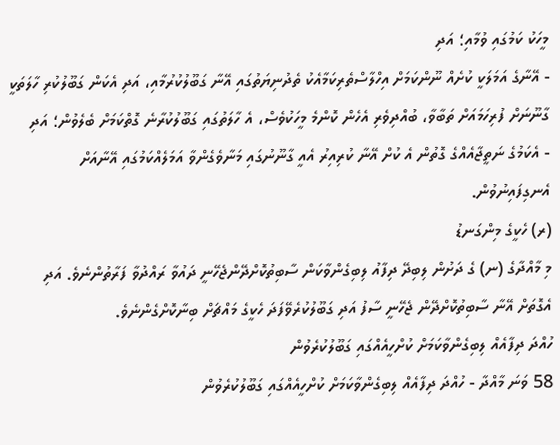މީހަކު ކަމުގައި ވުމާއި؛ އަދި
- އޭނާގެ އަމަލަކީ ކުށެއް ނޫންކަމަށް އިހްލާސްތެރިކަމާއެކު ތެދުނިޔަތުގައި އޭނާ ގަބޫލުކުރުމާއި، އަދި އެކަން ގަބޫލުކުރި ހާލަތަކީ ގާނޫނަށް ފުރިހަމައަށް ތަބާވާ، ބުއްދިވެރި އެހެން ކޮންމެ މީހަކުވެސް، އެ ހާލަތުގައި ގަބޫލުކުރާނެ ގޮތްކަމަށް ބެލެވުން؛ އަދި
- އެކަމުގެ ނަތީޖާއެއްގެ ގޮތުން އެ ކުށް އޭނާ ކުރިއިރު އެއީ ގާނޫނުގައި މަނާވެގެންވާ އަމަލެއްކަމުގައި އޭނާއަށް އެނގިފައިނުވުން.
(ރ) ހެކީގެ މިންގަނޑު
މި މާއްދާގެ (ނ) ގެ ދަށުން ލިބިދޭ ދިފާއު ލިބިގެންވާކަން ސާބިތުކޮށްދޭންޖެހޭނީ ދައުވާ ރައްދުވާ ފަރާތުންނެވެ. އަދި އެގޮތަށް އޭނާ ސާބިތުކޮށްދޭން ޖެހޭނީ ސާފު އަދި ގަބޫލުކުރެވޭފަދަ ހެކީގެ މައްޗަށް ބިނާކޮށްގެންނެވެ.
ހުއްދަ ދިފާއެއް ލިބިގެންވާކަމަށް ކުށްހީއެއްގައި ގަބޫލުކުރެވުން
58 ވަނަ މާއްދާ - ހުއްދަ ދިފާއެއް ލިބިގެންވާކަމަށް ކުށްހީއެއްގައި ގަބޫލުކުރެވުން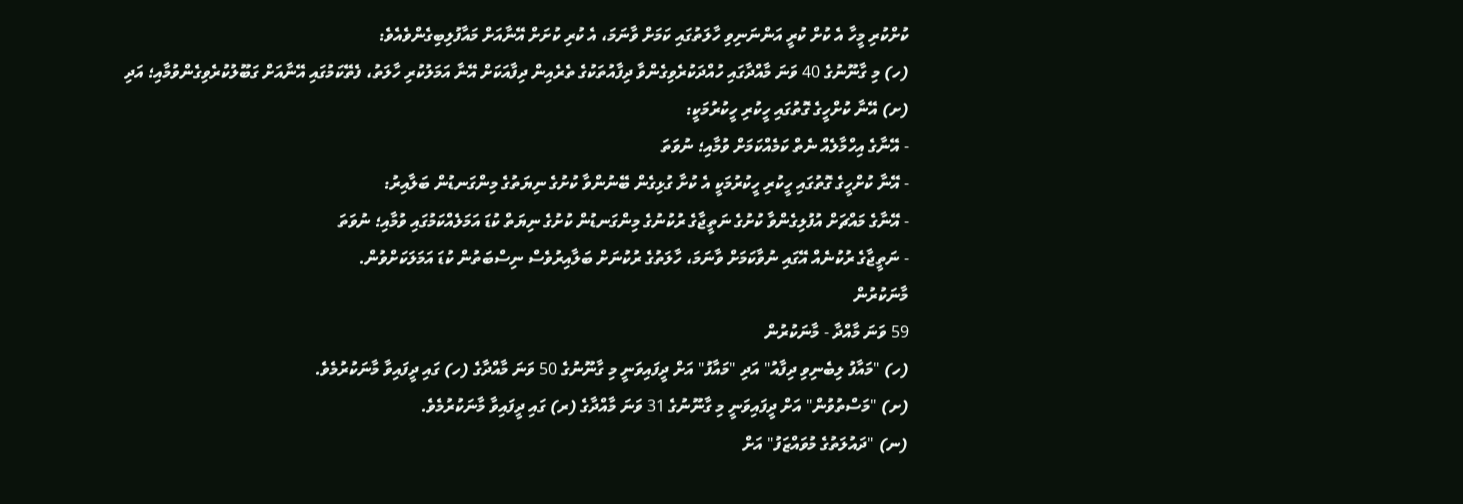ކުށްކުރި މީހާ އެ ކުށް ކުރީ އަންނަނިވި ހާލަތުގައި ކަމަށް ވާނަމަ، އެ ކުރި ކުށަށް އޭނާއަށް މައާފުލިބިގެންވެއެވެ:
(ހ) މި ގާނޫނުގެ 40 ވަނަ މާއްދާގައި ހުއްދަކުރެވިގެންވާ ދިފާއުތަކުގެ ތެރެއިން ދިފާއަކަށް އޭނާ އަމަލުކުރި ހާލަތު، ފެތޭކަމުގައި އޭނާއަށް ގަބޫލުކުރެވިގެންވުމާއި؛ އަދި
(ށ) އޭނާ ކުށްހީގެ ގޮތުގައި ހީކުރި ހީކުރުމަކީ:
- އޭނާގެ އިހްމާލެއް ނެތް ކަމެއްކަމަށް ވުމާއި؛ ނުވަތަ
- އޭނާ ކުށްހީގެ ގޮތުގައި ހީކުރި ހީކުރުމަކީ އެ ކުށާ ގުޅިގެން ބޭނުންވާ ކުށުގެ ނިޔަތުގެ މިންގަނޑުން ބަލާއިރު:
- އޭނާގެ މައްޗަށް އުފުލިގެންވާ ކުށުގެ ނަތީޖާގެ ރުކުނުގެ މިންގަނޑުން ކުށުގެ ނިޔަތް ކުޑަ އަމަލެއްކަމުގައި ވުމާއި؛ ނުވަތަ
- ނަތީޖާގެ ރުކުނެއް އޭގައި ނުވާކަމަށް ވާނަމަ، ހާލަތުގެ ރުކުނަށް ބަލާއިރުވެސް ނިސްބަތުން ކުޑަ އަމަލަކަށްވުން.
މާނަކުރުން
59 ވަނަ މާއްދާ - މާނަކުރުން
(ހ) "މައާފު ލިބެނިވި ދިފާއު" އަދި "މައާފު" އަށް ދީފައިވަނީ މި ގާނޫނުގެ 50 ވަނަ މާއްދާގެ (ހ) ގައި ދީފައިވާ މާނަކުރުމެވެ.
(ށ) "މަސްތުވުން" އަށް ދީފައިވަނީ މި ގާނޫނުގެ 31 ވަނަ މާއްދާގެ (ރ) ގައި ދީފައިވާ މާނަކުރުމެވެ.
(ނ) "ދައުލަތުގެ މުވައްޒަފު" އަށް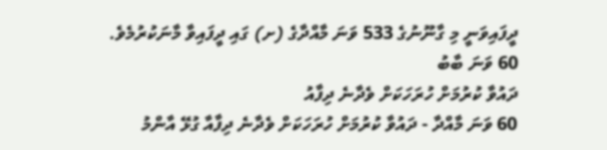ދީފައިވަނީ މި ގާނޫނުގެ 533 ވަނަ މާއްދާގެ (ށ) ގައި ދީފައިވާ މާނަކުރުމެވެ.
60 ވަނަ ބާބު
ދައުވާ ކުރުމަށް ހުރަހަކަށް ވެދާނެ ދިފާއު
60 ވަނަ މާއްދާ - ދައުވާ ކުރުމަށް ހުރަހަކަށް ވެދާނެ ދިފާއާ ގުޅޭ އާންމު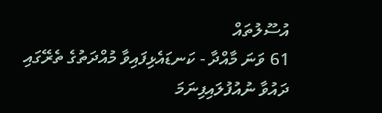އުސޫލުތައް
61 ވަނަ މާއްދާ - ކަނޑައެޅިފައިވާ މުއްދަތުގެ ތެރޭގައި ދައުވާ ނުއުފުލައިފިނަމަ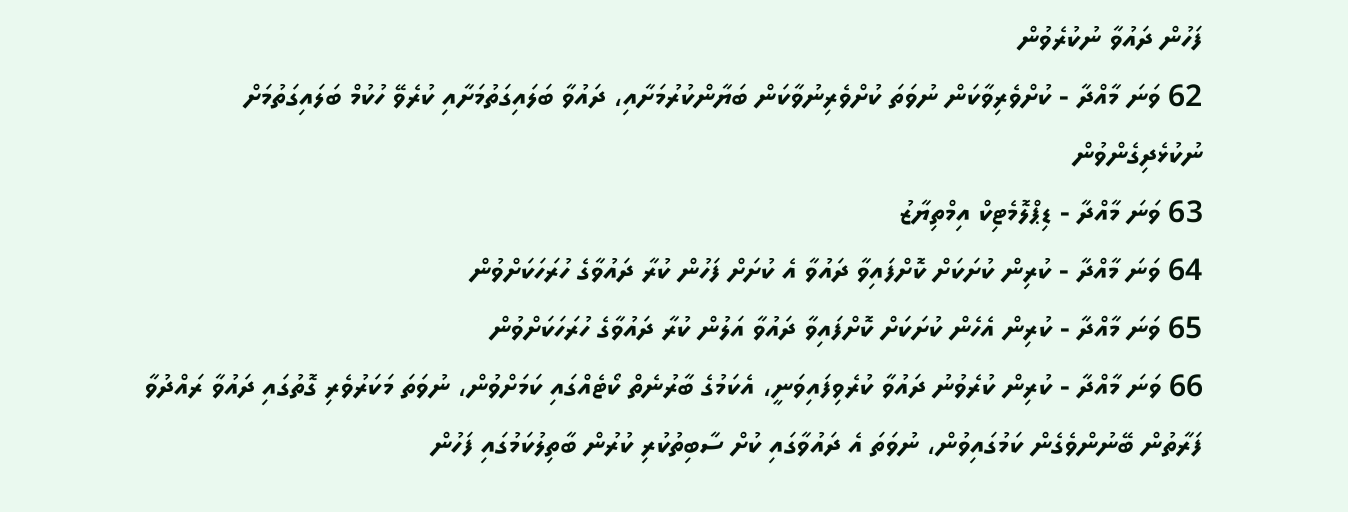ފަހުން ދައުވާ ނުކުރެވުން
62 ވަނަ މާއްދާ - ކުށްވެރިވާކަން ނުވަތަ ކުށްވެރިނުވާކަން ބަޔާންކުރުމަށާއި، ދައުވާ ބަލައިގަތުމަށާއި ކުރެވޭ ހުކުމް ބަލައިގަތުމަށް ނުކުޅެދިގެންވުން
63 ވަނަ މާއްދާ - ޑިޕްލޮމެޓިކް އިމްތިޔާޒު
64 ވަނަ މާއްދާ - ކުރިން ކުށަކަށް ކޮށްފައިވާ ދައުވާ އެ ކުށަށް ފަހުން ކުރާ ދައުވާގެ ހުރަހަކަށްވުން
65 ވަނަ މާއްދާ - ކުރިން އެހެން ކުށަކަށް ކޮށްފައިވާ ދައުވާ އަލުން ކުރާ ދައުވާގެ ހުރަހަކަށްވުން
66 ވަނަ މާއްދާ - ކުރިން ކުރެވުނު ދައުވާ ކުރެވިފައިވަނީ، އެކަމުގެ ބާރުނެތް ކޯޓެއްގައި ކަމަށްވުން، ނުވަތަ މަކަރުވެރި ގޮތުގައި ދައުވާ ރައްދުވާ ފަރާތުން ބޭނުންވެގެން ކަމުގައިވުން، ނުވަތަ އެ ދައުވާގައި ކުށް ސާބިތުކުރި ކުރުން ބާތިލުކަމުގައި ފަހުން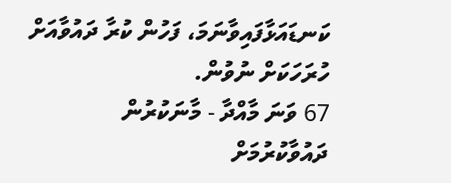ކަނޑައަޅާފައިވާނަމަ، ފަހުން ކުރާ ދައުވާއަށް ހުރަހަކަށް ނުވުން.
67 ވަނަ މާއްދާ - މާނަކުރުން
ދައުވާކުރުމަށް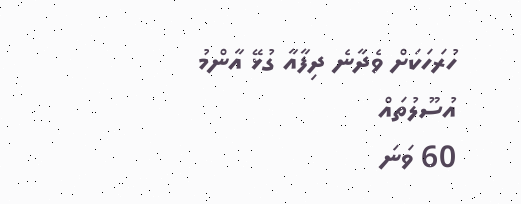ހުރަހަކަށް ވެދާނެ ދިފާއާ ގުޅޭ އާންމު އުސޫލުތައް
60 ވަނަ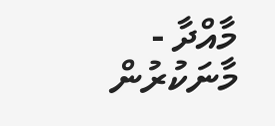މާއްދާ - މާނަކުރުން